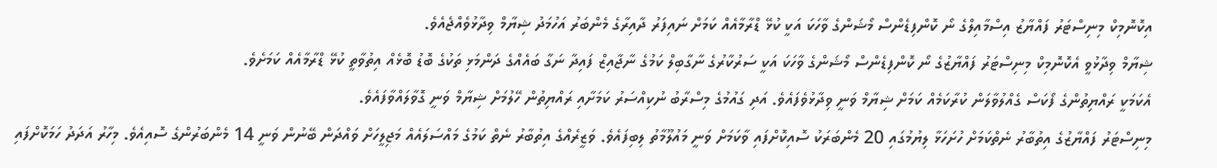އިކޮނޮމިކް މިނިސްޓަރު ފައްޔާޒު އިސްމާއިލްގެ ނޯ ކޮންފިޑެންސް މޯޝަންގެ ވާހަކަ އަކީ ކުޅޭ ޑްރާމާއެއް ކަމަށް ނައިފަރު ދާއިރާގެ މެންބަރު އަހުމަދު ޝިޔާމް ވިދާޅުވެއްޖެއެވެ.
ޝިޔާމް ވިދާޅުވީ އެކޮނޮމިކް މިނިސްޓަރު ފައްޔާޒުގެ ނޯ ކޮންފިޑެންސް މޯޝަންގެ ވާހަކަ އަކީ ސަރުކާރުގެ ނާގާބިލް ކަމުގެ ނާޖާއިޒް ފައިދާ ނަގާ ބައެއްގެ ދަންމަޅި ތަކުގެ ބޮޑު ބޮޅެއް އިތުވާތީ ކުޅޭ ޑްރާމާއެއް ކަމަށެވެ.
އެކަމަކީ ރައްޔިތުންގެ ފޯކަސް ގެއްލުވާލަން ކުރާކަމެއް ކަމަށް ޝިޔާމް ވަނީ ވިދާޅުވެފައެވެ. އަދި ގައުމުގެ މިސްރާބު ނުކިއްސަރު ކަމަށާއި ރައްޔިތުން ހޭލުމަށް ޝިޔާމް ވަނީ ގޮވާލައްވާފައެވެ.
މިނިސްޓަރު ފައްޔާޒުގެ އިތުބާރު ނެތްކަމަށް ހުށަހަޅާ ލިޔުމުގައި 20 މެންބަރަކު ސޮއިކޮށްފައި ވާކަމަށް ވަނީ މައުލޫމާތު ލިބިފައެވެ. ވަޒީރެއްގެ އިތުބާރު ނެތް ކަމުގެ މައްސަލައެއް މަޖިލީހަށް ވައްދަން ބޭނުން ވަނީ 14 މެންބަރުންގެ ސޮއިއެވެ. މިހާރު އަދަދު ހަމަކޮށްފައި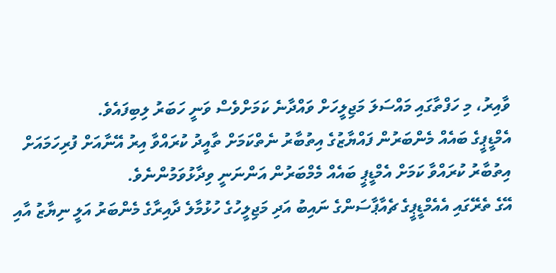ވާއިރު، މި ހަފްތާގައި މައްސަލަ މަޖިލީހަށް ވައްދާނެ ކަމަށްވެސް ވަނީ ހަބަރު ލިބިފައެވެ.
އެމްޑީޕީގެ ބައެއް މެންބަރުން ފައްޔާޒުގެ އިތުބާރު ނެތްކަމަށް ތާއީދު ކުރައްވާ އިރު އޭނާއަށް ފުރިހަމައަށް އިތުބާރު ކުރައްވާ ކަމަށް އެމްޑީޕީ ބައެއް މެމްބަރުން އަންނަނީ ވިދާޅުވަމުންނެވެ.
އޭގެ ތެރޭގައި އެއެމްޑީޕީގެ ޗެއާޕާސަންގެ ނައިބު އަދި މަޖިލީހުގެ ހުޅުމާލެ ދާއިރާގެ މެންބަރު އަލީ ނިޔާޒު އާއި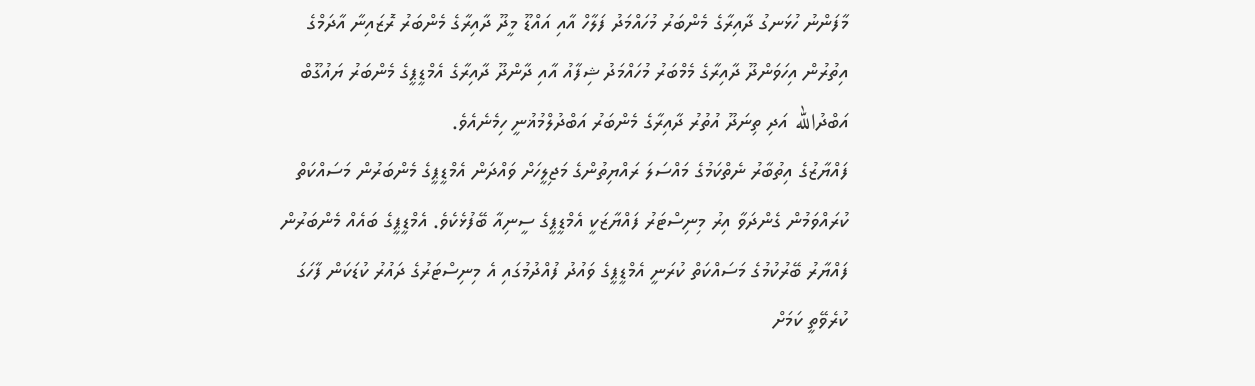މާފަންނު ހުޅަނގު ދާއިރާގެ މެންބަރު މުހައްމަދު ފަލާހް އާއި އައްޑޫ މީދޫ ދާއިރާގެ މެންބަރު ރޮޒައިނާ އާދަމްގެ އިތުރުން އިހަވަންދޫ ދާއިރާގެ މެމްބަރު މުހައްމަދު ޝިފާއު އާއި ދާންދޫ ދާއިރާގެ އެމްޑީޕީގެ މެންބަރު ޔައުގޫބް އަބްދުالله އަދި ތިނަދޫ އުތުރު ދާއިރާގެ މެންބަރު އަބްދުލްމުޣުނީ ހިމެނެއެވެ.
ފައްޔާޒުގެ އިތުބާރު ނެތްކަމުގެ މައްސަލަ ރައްޔިތުންގެ މަޖިލީހަށް ވައްދަން އެމްޑީޕީގެ މެންބަރުން މަސައްކަތް ކުރައްވަމުން ގެންދަވާ އިރު މިނިސްޓަރު ފައްޔާޒަކީ އެމްޑީޕީގެ ސީނިއާ ބޭފުޅެކެވެ. އެމްޑީޕީގެ ބައެއް މެންބަރުން ފައްޔާރު ބޭރުކުމުގެ މަސައްކަތް ކުރަނީ އެމްޑީޕީގެ ވައުދު ފުއްދުމުގައި އެ މިނިސްޓަރުގެ ދައުރު ކުޑަކަން ފާހަގަ ކުރެވޭތީ ކަމަށް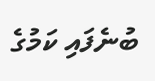ބުނެފައި ކަމުގެ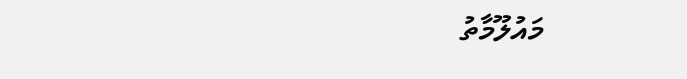މައުލޫމާތު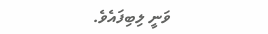ވަނީ ލިބިފައެވެ.